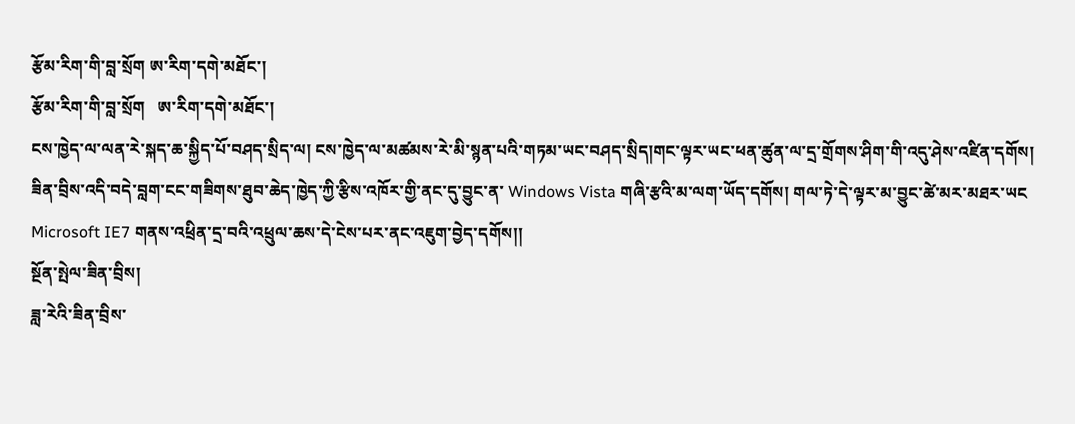རྩོམ་རིག་གི་བླ་སྲོག ཨ་རིག་དགེ་མཐོང་།
རྩོམ་རིག་གི་བླ་སྲོག   ཨ་རིག་དགེ་མཐོང་།
ངས་ཁྱེད་ལ་ལན་རེ་སྐད་ཆ་སྐྱིད་པོ་བཤད་སྲིད་ལ། ངས་ཁྱེད་ལ་མཚམས་རེ་མི་སྙན་པའི་གཏམ་ཡང་བཤད་སྲིད།གང་ལྟར་ཡང་ཕན་ཚུན་ལ་དྲ་གྲོགས་ཤིག་གི་འདུ་ཤེས་འཛིན་དགོས།
ཟིན་བྲིས་འདི་བདེ་བླག་ངང་གཟིགས་ཐུབ་ཆེད་ཁྱེད་ཀྱི་རྩིས་འཁོར་གྱི་ནང་དུ་བྱུང་ན་ Windows Vista གཞི་རྩའི་མ་ལག་ཡོད་དགོས། གལ་ཏེ་དེ་ལྟར་མ་བྱུང་ཚེ་མར་མཐར་ཡང Microsoft IE7 གནས་འཕྲིན་དྲ་བའི་འཕྲུལ་ཆས་དེ་ངེས་པར་ནང་འཇུག་བྱེད་དགོས།།
སྔོན་སྤེལ་ཟིན་བྲིས།
ཟླ་རེའི་ཟིན་བྲིས་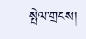སྤེལ་གྲངས།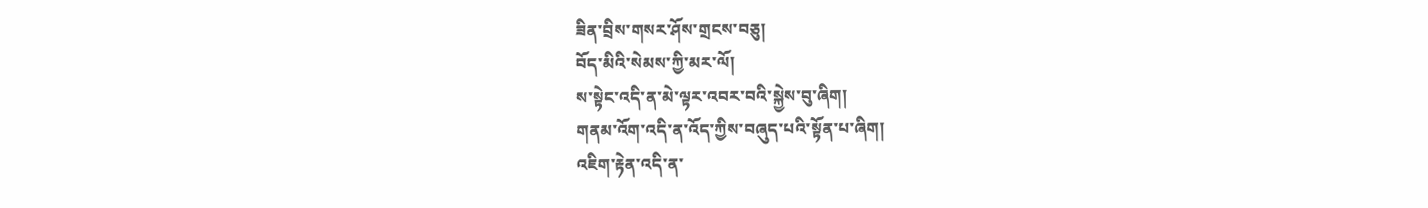ཟིན་བྲིས་གསར་ཤོས་གྲངས་བཅུ།
བོད་མིའི་སེམས་ཀྱི་མར་ལོ།
ས་སྟེང་འདི་ན་མེ་ལྟར་འབར་བའི་སྐྱེས་བུ་ཞིག།
གནམ་འོག་འདི་ན་འོད་ཀྱིས་བཞུད་པའི་སྟོན་པ་ཞིག།
འཇིག་རྟེན་འདི་ན་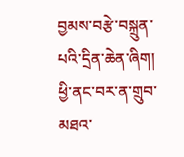བྱམས་བརྩེ་བསྐྲུན་པའི་དྲིན་ཆེན་ཞིག།
ཕྱི་ནང་བར་ན་གྲུབ་མཐའ་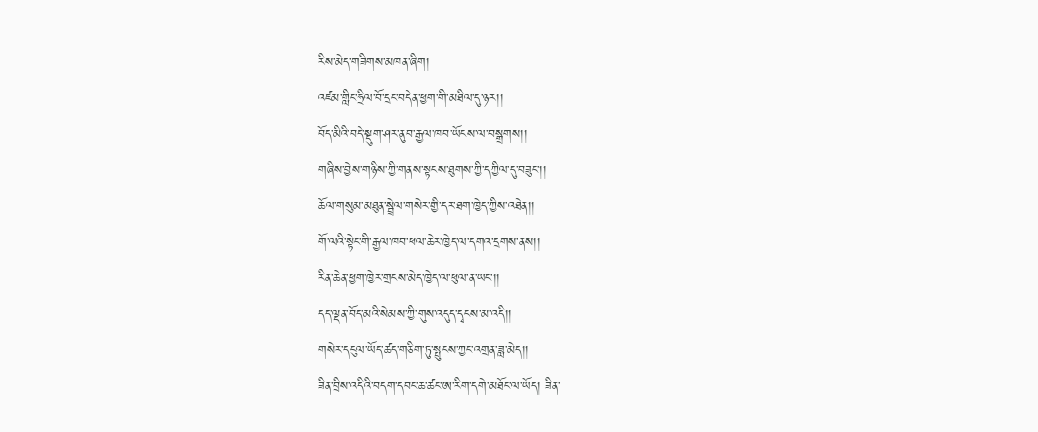རིས་མེད་གཟིགས་མཁན་ཞིག།
འཛམ་གླིང་ཧྲིལ་བོ་དྲང་བདེན་ཕྱག་གི་མཐིལ་དུ་ཉར།།
བོད་མིའི་བདེ་སྡུག་ཤར་ནུབ་རྒྱལ་ཁབ་ཡོངས་ལ་བསྒྲགས།།
གཞིས་བྱེས་གཉིས་ཀྱི་གནས་སྟངས་ཐུགས་ཀྱི་དཀྱིལ་དུ་བཟུང་།།
ཆོལ་གསུམ་མཐུན་སྦྲེལ་གསེར་གྱི་དར་ཐག་ཁྱེད་ཀྱིས་འཐེན།།
གོ་ལའི་སྟེང་གི་རྒྱལ་ཁབ་ཕལ་ཆེར་ཁྱེད་ལ་དགའ་དྲགས་ནས།།
རིན་ཆེན་ཕྱག་ཁྱེར་གྲངས་མེད་ཁྱེད་ལ་ཕུལ་ན་ཡང་།།
དད་ལྡན་བོད་མའི་སེམས་ཀྱི་གུས་འདུད་དྭངས་མ་འདི།།
གསེར་དངུལ་ཡོད་ཚད་གཅིག་ཏུ་སྤུངས་ཀྱང་འགྲན་ཟླ་མེད།།
ཟིན་བྲིས་འདིའི་བདག་དབང་ཆ་ཚང་ཨ་རིག་དགེ་མཐོང་ལ་ཡོད། ཟིན་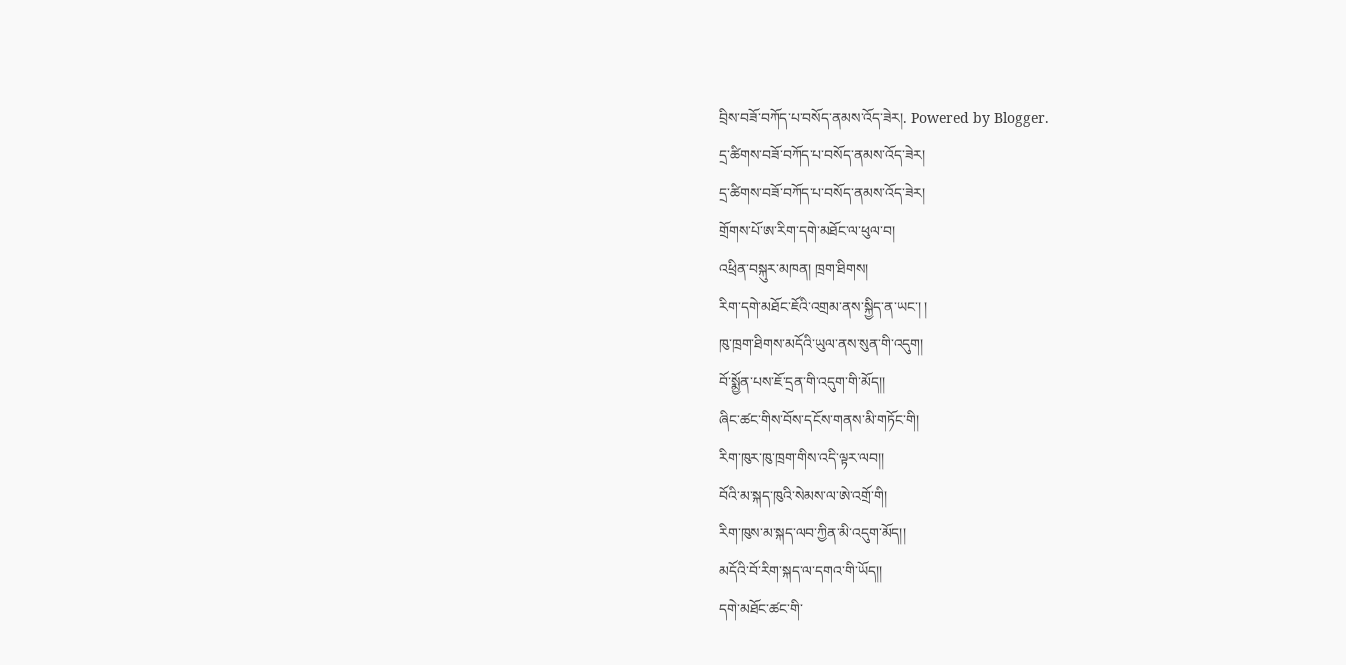བྲིས་བཟོ་བཀོད་པ་བསོད་ནམས་འོད་ཟེར།. Powered by Blogger.
དྲ་ཚིགས་བཟོ་བཀོད་པ་བསོད་ནམས་འོད་ཟེར།
དྲ་ཚིགས་བཟོ་བཀོད་པ་བསོད་ནམས་འོད་ཟེར།
གྲོགས་པོ་ཨ་རིག་དགེ་མཐོང་ལ་ཕུལ་བ།
འཕྲིན་བསྐུར་མཁན། ཁྲག་ཐིགས།
རིག་དགེ་མཐོང་ཇོའི་འགྲམ་ནས་སྐྱིད་ན་ཡང་། །
ཁུ་ཁྲག་ཐིགས་མདོའི་ཡུལ་ནས་སུན་གི་འདུག།
བོ་སྨྱོན་པས་ཇོ་དྲན་གི་འདུག་གི་མོད།།
ཞིང་ཚང་གིས་བོས་དངོས་གནས་མི་གཏོང་གི།
རིག་ཁུར་ཁུ་ཁྲག་གིས་འདི་ལྟར་ལབ།།
བོའི་མ་སྐད་ཁུའི་སེམས་ལ་ཨེ་འགྲོ་གི།
རིག་ཁུས་མ་སྐད་ལབ་ཀྱིན་མི་འདུག་མོད།།
མདོའི་བོ་རིག་སྐད་ལ་དགའ་གི་ཡོད།།
དགེ་མཐོང་ཚང་གི་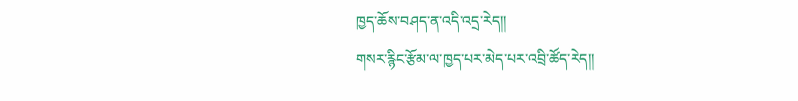ཁྱད་ཆོས་བཤད་ན་འདི་འདྲ་རེད།།
གསར་རྙིང་རྩོམ་ལ་ཁྱད་པར་མེད་པར་འབྲི་ཚོད་རེད།།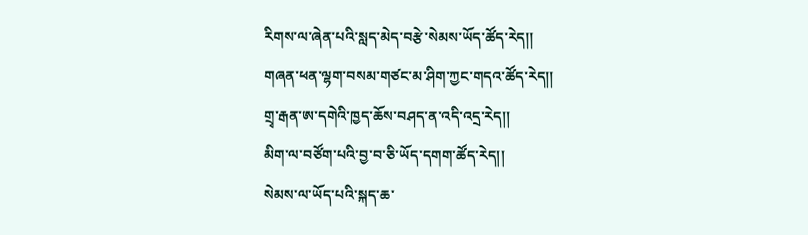རིགས་ལ་ཞེན་པའི་སླད་མེད་བརྩེ་སེམས་ཡོད་ཚོད་རེད།།
གཞན་ཕན་ལྷག་བསམ་གཙང་མ་ཤིག་ཀྱང་གདའ་ཚོད་རེད།།
གྲྭ་རྒན་ཨ་དགེའི་ཁྱད་ཆོས་བཤད་ན་འདི་འདྲ་རེད།།
མིག་ལ་བཙོག་པའི་བྱ་བ་ཅི་ཡོད་དགག་ཚོད་རེད།།
སེམས་ལ་ཡོད་པའི་སྐད་ཆ་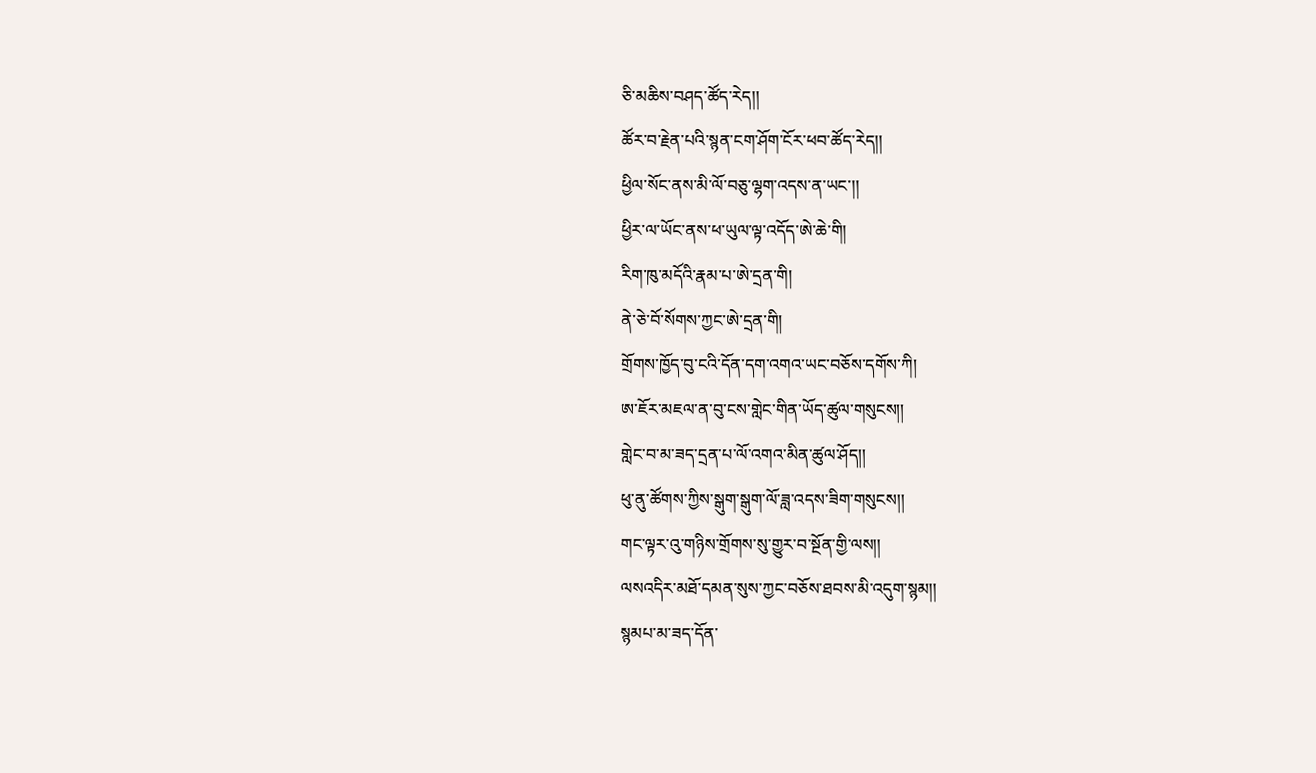ཅི་མཆིས་བཤད་ཚོད་རེད།།
ཚོར་བ་རྗེན་པའི་སྙན་ངག་ཤོག་ངོར་ཕབ་ཚོད་རེད།།
ཕྱིལ་སོང་ནས་མི་ལོ་བཅུ་ལྷག་འདས་ན་ཡང་།།
ཕྱིར་ལ་ཡོང་ནས་ཕ་ཡུལ་ལྟ་འདོད་ཨེ་ཆེ་གི།
རིག་ཁུ་མདོའི་རྣམ་པ་ཨེ་དྲན་གི།
ནེ་ཅེ་བོ་སོགས་ཀྱང་ཨེ་དྲན་གི།
གྲོགས་ཁྱོད་བུ་ངའི་དོན་དག་འགའ་ཡང་བཅོས་དགོས་ཀི།
ཨ་ཇོར་མཇལ་ན་བུ་ངས་གླེང་གིན་ཡོད་ཚུལ་གསུངས།།
གླེང་བ་མ་ཟད་དྲན་པ་ལོ་འགའ་མིན་ཚུལ་ཤོད།།
ཕུ་ནུ་ཚོགས་ཀྱིས་སྒུག་སྒུག་ལོ་ཟླ་འདས་ཟིག་གསུངས།།
གང་ལྟར་འུ་གཉིས་གྲོགས་སུ་གྱུར་བ་སྔོན་གྱི་ལས།།
ལསའདིར་མཐོ་དམན་སུས་ཀྱང་བཅོས་ཐབས་མི་འདུག་སྙམ།།
སྙམཔ་མ་ཟད་དོན་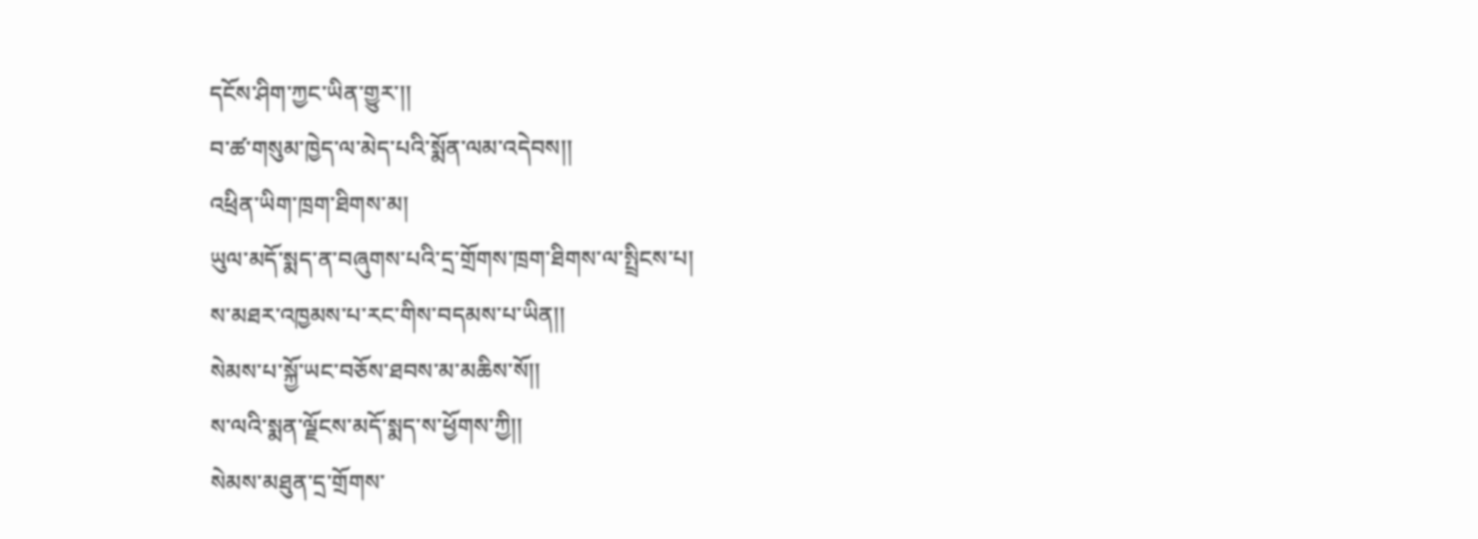དངོས་ཤིག་ཀྱང་ཡིན་གྱུར་།།
བ་ཚ་གསུམ་ཁྱེད་ལ་མེད་པའི་སྨོན་ལམ་འདེབས།།
འཕྲིན་ཡིག་ཁྲག་ཐིགས་མ།
ཡུལ་མདོ་སྨད་ན་བཞུགས་པའི་དྲ་གྲོགས་ཁྲག་ཐིགས་ལ་སྤྲིངས་པ།
ས་མཐར་འཁྱམས་པ་རང་གིས་བདམས་པ་ཡིན།།
སེམས་པ་སྐྱོ་ཡང་བཅོས་ཐབས་མ་མཆིས་སོ།།
ས་ལའི་སྨན་ལྗོངས་མདོ་སྨད་ས་ཕྱོགས་ཀྱི།།
སེམས་མཐུན་དྲ་གྲོགས་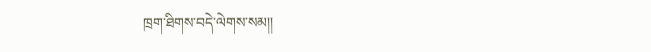ཁྲག་ཐིགས་བདེ་ལེགས་སམ།།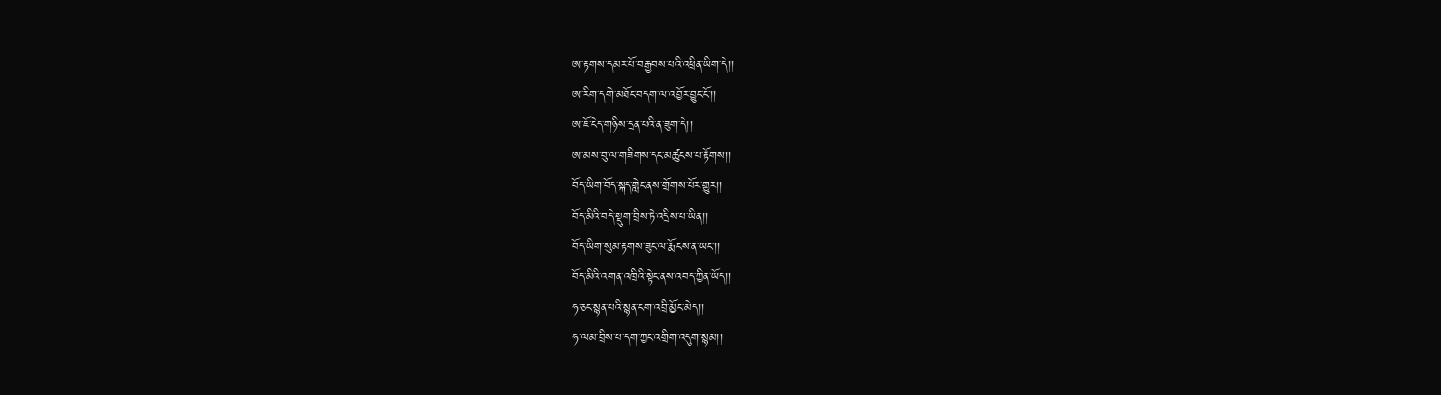ཨ་རྟགས་དམར་པོ་བརྒྱབས་པའི་འཕྲིན་ཡིག་དེ།།
ཨ་རིག་དགེ་མཐོང་བདག་ལ་འབྱོར་བྱུང་ངོ་།།
ཨ་ཇོ་ངེད་གཉིས་དྲན་པའི་ན་ཟུག་དེ།།
ཨ་མས་བུ་ལ་གཟིགས་དང་མཚུངས་པ་རྟོགས།།
བོད་ཡིག་བོད་སྐད་གླེང་ནས་གྲོགས་པོར་གྱུར།།
བོད་མིའི་བདེ་སྡུག་བྲིས་ཏེ་འདྲིས་པ་ཡིན།།
བོད་ཡིག་སུམ་རྟགས་ཟུང་ལ་རྨོངས་ན་ཡང་།།
བོད་མིའི་འགན་འཁྲིའི་སྟེང་ནས་འབད་ཀྱིན་ཡོད།།
ཧ་ཅང་སྙན་པའི་སྙན་ངག་འབྲི་མྱོང་མེད།།
ཧ་ལམ་བྲིས་པ་དག་ཀྱང་འགྲིག་འདུག་སྙམ།།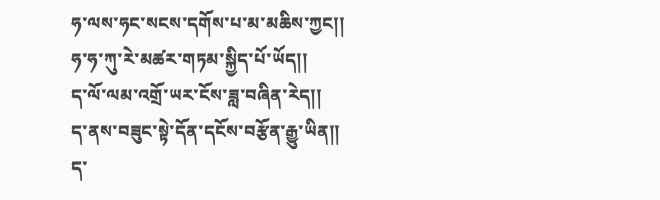ཧ་ལས་ཧང་སངས་དགོས་པ་མ་མཆིས་ཀྱང།།
ཧ་ཧ་ཀུ་རེ་མཚར་གཏམ་སྐྱིད་པོ་ཡོད།།
ད་ལོ་ལམ་འགྲོ་ཡར་ངོས་ཟླ་བཞིན་རེད།།
ད་ནས་བཟུང་སྟེ་དོན་དངོས་བརྩོན་རྒྱུ་ཡིན།།
ད་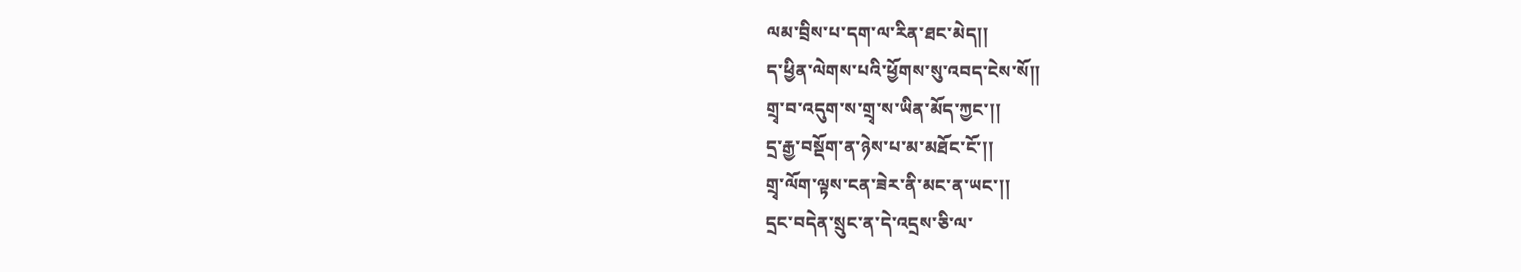ལམ་བྲིས་པ་དག་ལ་རིན་ཐང་མེད།།
ད་ཕྱིན་ལེགས་པའི་ཕྱོགས་སུ་འབད་ངེས་སོ།།
གྲྭ་བ་འདུག་ས་གྲྭ་ས་ཡིན་མོད་ཀྱང་།།
དྲ་རྒྱ་བསྡོག་ན་ཉེས་པ་མ་མཐོང་ངོ་།།
གྲྭ་ལོག་ལྟས་ངན་ཟེར་ནི་མང་ན་ཡང་།།
དྲང་བདེན་སྲུང་ན་དེ་འདྲས་ཅི་ལ་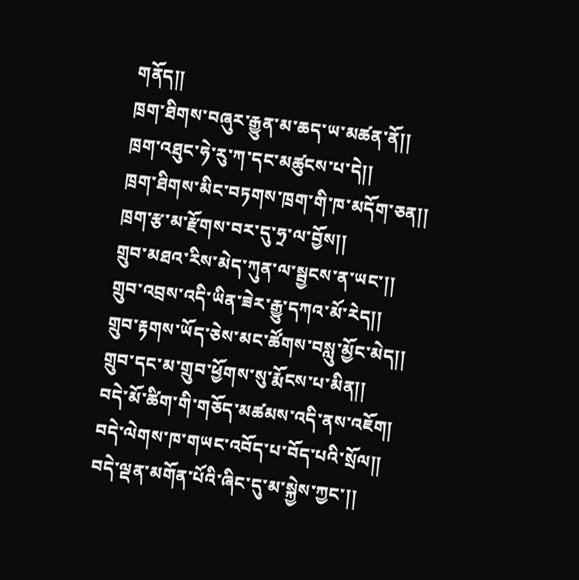གནོད།།
ཁྲག་ཐིགས་བཞུར་རྒྱུན་མ་ཆད་ཡ་མཚན་ནོ།།
ཁྲག་འཐུང་ཧེ་རུ་ཀ་དང་མཚུངས་པ་དེ།།
ཁྲག་ཐིགས་མིང་བཏགས་ཁྲག་གི་ཁ་མདོག་ཅན།།
ཁྲག་རྩ་མ་རྫོགས་བར་དུ་ཧྲ་ལ་བྱོས།།
གྲུབ་མཐའ་རིས་མེད་ཀུན་ལ་སྦྱངས་ན་ཡང་།།
གྲུབ་འབྲས་འདི་ཡིན་ཟེར་རྒྱུ་དཀའ་མོ་རེད།།
གྲུབ་རྟགས་ཡོད་ཅེས་མང་ཚོགས་བསླུ་མྱོང་མེད།།
གྲུབ་དང་མ་གྲུབ་ཕྱོགས་སུ་རྨོངས་པ་མིན།།
བདེ་མོ་ཚིག་གི་གཅོད་མཚམས་འདི་ནས་འཇོག།
བདེ་ལེགས་ཁ་གཡང་འབོད་པ་བོད་པའི་སྲོལ།།
བདེ་ལྡན་མགོན་པོའི་ཞིང་དུ་མ་སྐྱེས་ཀྱང་།།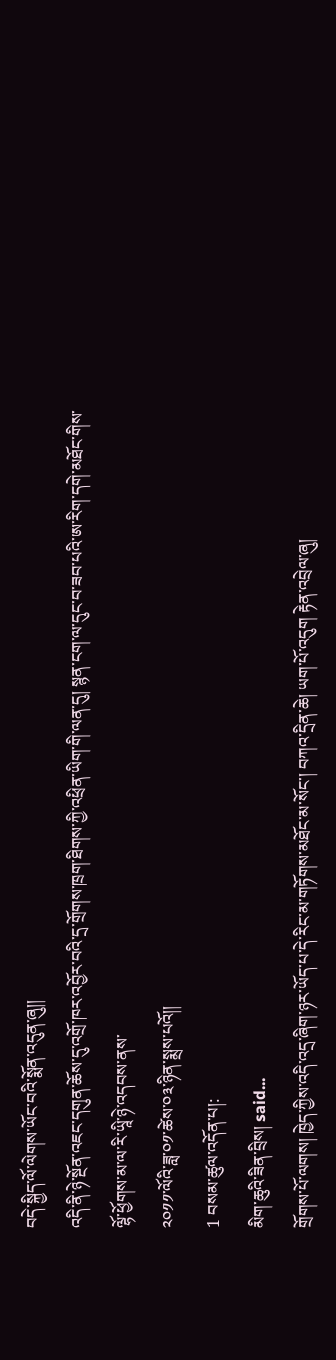བདེ་སྐྱིད་ལོ་ལེགས་ཡོང་བའི་སྨོན་འདུན་ཞུ།།
འདི་ནི་ཉེ་སྔོན་འཇང་དགུན་ཆོས་དུ་འགྲོ་ཁར་འབྱོར་བའི་དྲ་གྲོགས་ཁྲག་ཐིགས་ཀྱི་འཕྲིན་ཡིག་གི་ལན་དུ། སྙན་ངག་ལ་དུང་བ་ཟབ་པའི་ཨ་རིག་དགེ་མཐོང་གིས་ལྷོ་ཕྱོགས་མ་ལ་རི་ཡཱི་ཉེ་འདབས་ནས་
༢༠༡༡་ལོའི་ཟླ་༠༡་ཚེས་༠༣་ཉིན་སྨྲས་པའོ།།
1 བསམ་ཚུལ་འདོན་པ།:
མིག་ཆུའི་ཟིན་བྲིས། said...
གྲོགས་པོ་ལགས། ཁྱེད་ཀྱིས་འདི་འདྲ་ཞིག་ཉར་ཡོད་པ་དེ་རིང་མ་གཏོགས་མཐོང་མ་སོང་། བཀའ་དྲིན་ཆེ། ཡག་པོ་འདུག རྟེན་འབྲེལ་ཞུ།